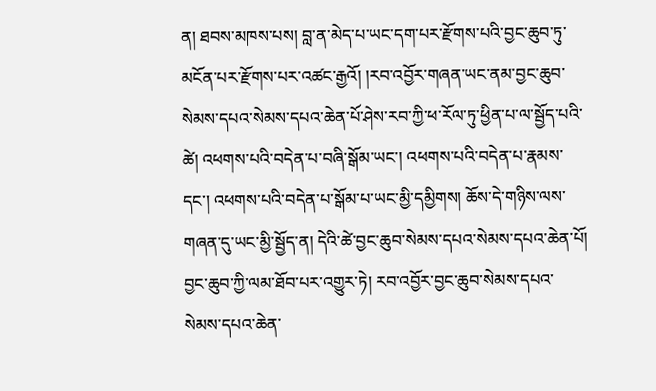ན། ཐབས་མཁས་པས། བླ་ན་མེད་པ་ཡང་དག་པར་རྫོགས་པའི་བྱང་ཆུབ་ཏུ་མངོན་པར་རྫོགས་པར་འཚང་རྒྱའོ། །རབ་འབྱོར་གཞན་ཡང་ནམ་བྱང་ཆུབ་སེམས་དཔའ་སེམས་དཔའ་ཆེན་པོ་ཤེས་རབ་ཀྱི་ཕ་རོལ་ཏུ་ཕྱིན་པ་ལ་སྦྱོད་པའི་ཚེ། འཕགས་པའི་བདེན་པ་བཞི་སྒོམ་ཡང་། འཕགས་པའི་བདེན་པ་རྣམས་དང་། འཕགས་པའི་བདེན་པ་སྒོམ་པ་ཡང་མྱི་དམྱིགས། ཆོས་དེ་གཉིས་ལས་གཞན་དུ་ཡང་མྱི་སྦྱོད་ན། དེའི་ཚེ་བྱང་ཆུབ་སེམས་དཔའ་སེམས་དཔའ་ཆེན་པོ། བྱང་ཆུབ་ཀྱི་ལམ་ཐོབ་པར་འགྱུར་ཏེ། རབ་འབྱོར་བྱང་ཆུབ་སེམས་དཔའ་སེམས་དཔའ་ཆེན་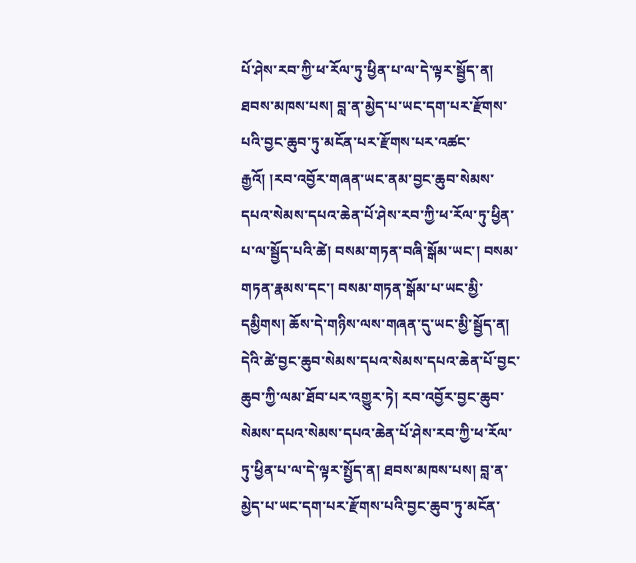པོ་ཤེས་རབ་ཀྱི་ཕ་རོལ་ཏུ་ཕྱིན་པ་ལ་དེ་ལྟར་སྦྱོད་ན། ཐབས་མཁས་པས། བླ་ན་མྱེད་པ་ཡང་དག་པར་རྫོགས་པའི་བྱང་ཆུབ་ཏུ་མངོན་པར་རྫོགས་པར་འཚང་རྒྱའོ། །རབ་འབྱོར་གཞན་ཡང་ནམ་བྱང་ཆུབ་སེམས་དཔའ་སེམས་དཔའ་ཆེན་པོ་ཤེས་རབ་ཀྱི་ཕ་རོལ་ཏུ་ཕྱིན་པ་ལ་སྦྱོད་པའི་ཚེ། བསམ་གཏན་བཞི་སྒོམ་ཡང་། བསམ་གཏན་རྣམས་དང་། བསམ་གཏན་སྒོམ་པ་ཡང་མྱི་དམྱིགས། ཆོས་དེ་གཉིས་ལས་གཞན་དུ་ཡང་མྱི་སྦྱོད་ན། དེའི་ཚེ་བྱང་ཆུབ་སེམས་དཔའ་སེམས་དཔའ་ཆེན་པོ་བྱང་ཆུབ་ཀྱི་ལམ་ཐོབ་པར་འགྱུར་ཏེ། རབ་འབྱོར་བྱང་ཆུབ་སེམས་དཔའ་སེམས་དཔའ་ཆེན་པོ་ཤེས་རབ་ཀྱི་ཕ་རོལ་ཏུ་ཕྱིན་པ་ལ་དེ་ལྟར་སྤྱོད་ན། ཐབས་མཁས་པས། བླ་ན་མྱེད་པ་ཡང་དག་པར་རྫོགས་པའི་བྱང་ཆུབ་ཏུ་མངོན་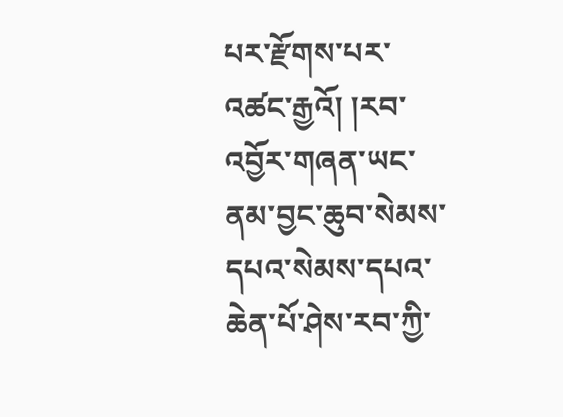པར་རྫོགས་པར་འཚང་རྒྱའོ། །རབ་འབྱོར་གཞན་ཡང་ནམ་བྱང་ཆུབ་སེམས་དཔའ་སེམས་དཔའ་ཆེན་པོ་ཤེས་རབ་ཀྱི་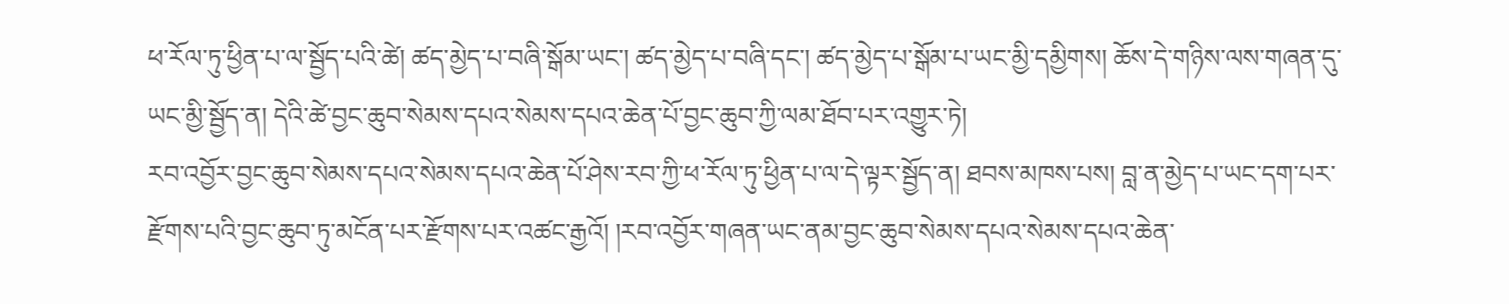ཕ་རོལ་ཏུ་ཕྱིན་པ་ལ་སྦྱོད་པའི་ཚེ། ཚད་མྱེད་པ་བཞི་སྒོམ་ཡང་། ཚད་མྱེད་པ་བཞི་དང་། ཚད་མྱེད་པ་སྒོམ་པ་ཡང་མྱི་དམྱིགས། ཆོས་དེ་གཉིས་ལས་གཞན་དུ་ཡང་མྱི་སྦྱོད་ན། དེའི་ཚེ་བྱང་ཆུབ་སེམས་དཔའ་སེམས་དཔའ་ཆེན་པོ་བྱང་ཆུབ་ཀྱི་ལམ་ཐོབ་པར་འགྱུར་ཏེ།
རབ་འབྱོར་བྱང་ཆུབ་སེམས་དཔའ་སེམས་དཔའ་ཆེན་པོ་ཤེས་རབ་ཀྱི་ཕ་རོལ་ཏུ་ཕྱིན་པ་ལ་དེ་ལྟར་སྦྱོད་ན། ཐབས་མཁས་པས། བླ་ན་མྱེད་པ་ཡང་དག་པར་རྫོགས་པའི་བྱང་ཆུབ་ཏུ་མངོན་པར་རྫོགས་པར་འཚང་རྒྱའོ། །རབ་འབྱོར་གཞན་ཡང་ནམ་བྱང་ཆུབ་སེམས་དཔའ་སེམས་དཔའ་ཆེན་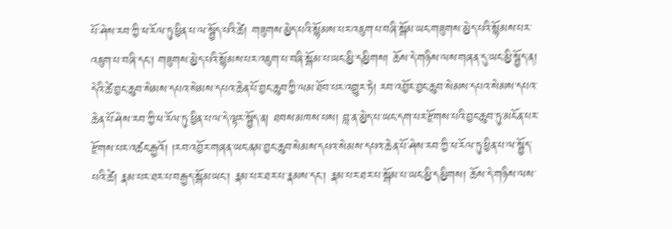པོ་ཤེས་རབ་ཀྱི་ཕ་རོལ་ཏུ་ཕྱིན་པ་ལ་སྦྱོད་པའི་ཚེ། གཟུགས་མྱེད་པའི་སྙོམས་པར་འཇུག་པ་བཞི་སྒོམ་ཡང་གཟུགས་མྱེད་པའི་སྙོམས་པར་འཇུག་པ་བཞི་དང་། གཟུགས་མྱེད་པའི་སྙོམས་པར་འཇུག་པ་བཞི་སྒོམ་པ་ཡང་མྱི་དམྱིགས། ཆོས་དེ་གཉིས་ལས་གཞན་དུ་ཡང་མྱི་སྦྱོད་ན། དེའི་ཚེ་བྱང་ཆུབ་སེམས་དཔའ་སེམས་དཔའ་ཆེན་པོ་བྱང་ཆུབ་ཀྱི་ལམ་ཐོབ་པར་འགྱུར་ཏེ། རབ་འབྱོར་བྱང་ཆུབ་སེམས་དཔའ་སེམས་དཔའ་ཆེན་པོ་ཤེས་རབ་ཀྱི་ཕ་རོལ་ཏུ་ཕྱིན་པ་ལ་དེ་ལྟར་སྦྱོད་ན། ཐབས་མཁས་པས། བླ་ན་མྱེད་པ་ཡང་དག་པར་རྫོགས་པའི་བྱང་ཆུབ་ཏུ་མངོན་པར་རྫོགས་པར་འཚང་རྒྱའོ། །རབ་འབྱོར་གཞན་ཡང་ནམ་བྱང་ཆུབ་སེམས་དཔའ་སེམས་དཔའ་ཆེན་པོ་ཤེས་རབ་ཀྱི་ཕ་རོལ་ཏུ་ཕྱིན་པ་ལ་སྦྱོད་པའི་ཚེ། རྣམ་པར་ཐར་པ་བརྒྱད་སྒོམ་ཡང་། རྣམ་པར་ཐར་པ་རྣམས་དང་། རྣམ་པར་ཐར་པ་སྒོམ་པ་ཡང་མྱི་དམྱིགས། ཆོས་དེ་གཉིས་ལས་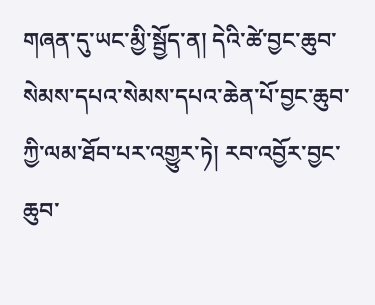གཞན་དུ་ཡང་མྱི་སྦྱོད་ན། དེའི་ཚེ་བྱང་ཆུབ་སེམས་དཔའ་སེམས་དཔའ་ཆེན་པོ་བྱང་ཆུབ་ཀྱི་ལམ་ཐོབ་པར་འགྱུར་ཏེ། རབ་འབྱོར་བྱང་ཆུབ་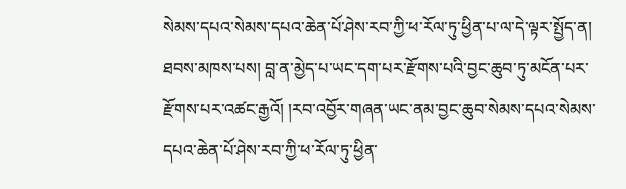སེམས་དཔའ་སེམས་དཔའ་ཆེན་པོ་ཤེས་རབ་ཀྱི་ཕ་རོལ་ཏུ་ཕྱིན་པ་ལ་དེ་ལྟར་སྤྱོད་ན། ཐབས་མཁས་པས། བླ་ན་མྱེད་པ་ཡང་དག་པར་རྫོགས་པའི་བྱང་ཆུབ་ཏུ་མངོན་པར་རྫོགས་པར་འཚང་རྒྱའོ། །རབ་འབྱོར་གཞན་ཡང་ནམ་བྱང་ཆུབ་སེམས་དཔའ་སེམས་དཔའ་ཆེན་པོ་ཤེས་རབ་ཀྱི་ཕ་རོལ་ཏུ་ཕྱིན་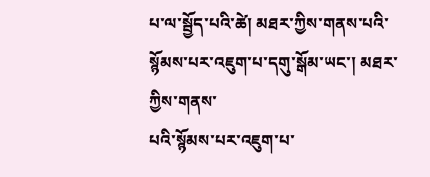པ་ལ་སྦྱོད་པའི་ཚེ། མཐར་ཀྱིས་གནས་པའི་སྙོམས་པར་འཇུག་པ་དགུ་སྒོམ་ཡང་། མཐར་ཀྱིས་གནས་
པའི་སྙོམས་པར་འཇུག་པ་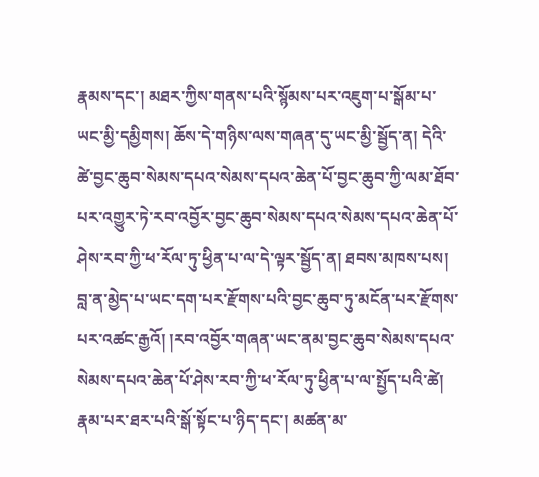རྣམས་དང་། མཐར་ཀྱིས་གནས་པའི་སྙོམས་པར་འཇུག་པ་སྒོམ་པ་ཡང་མྱི་དམྱིགས། ཆོས་དེ་གཉིས་ལས་གཞན་དུ་ཡང་མྱི་སྦྱོད་ན། དེའི་ཚེ་བྱང་ཆུབ་སེམས་དཔའ་སེམས་དཔའ་ཆེན་པོ་བྱང་ཆུབ་ཀྱི་ལམ་ཐོབ་པར་འགྱུར་ཏེ་རབ་འབྱོར་བྱང་ཆུབ་སེམས་དཔའ་སེམས་དཔའ་ཆེན་པོ་ཤེས་རབ་ཀྱི་ཕ་རོལ་ཏུ་ཕྱིན་པ་ལ་དེ་ལྟར་སྦྱོད་ན། ཐབས་མཁས་པས། བླ་ན་མྱེད་པ་ཡང་དག་པར་རྫོགས་པའི་བྱང་ཆུབ་ཏུ་མངོན་པར་རྫོགས་པར་འཚང་རྒྱའོ། །རབ་འབྱོར་གཞན་ཡང་ནམ་བྱང་ཆུབ་སེམས་དཔའ་སེམས་དཔའ་ཆེན་པོ་ཤེས་རབ་ཀྱི་ཕ་རོལ་ཏུ་ཕྱིན་པ་ལ་སྤྱོད་པའི་ཚེ། རྣམ་པར་ཐར་པའི་སྒོ་སྟོང་པ་ཉིད་དང་། མཚན་མ་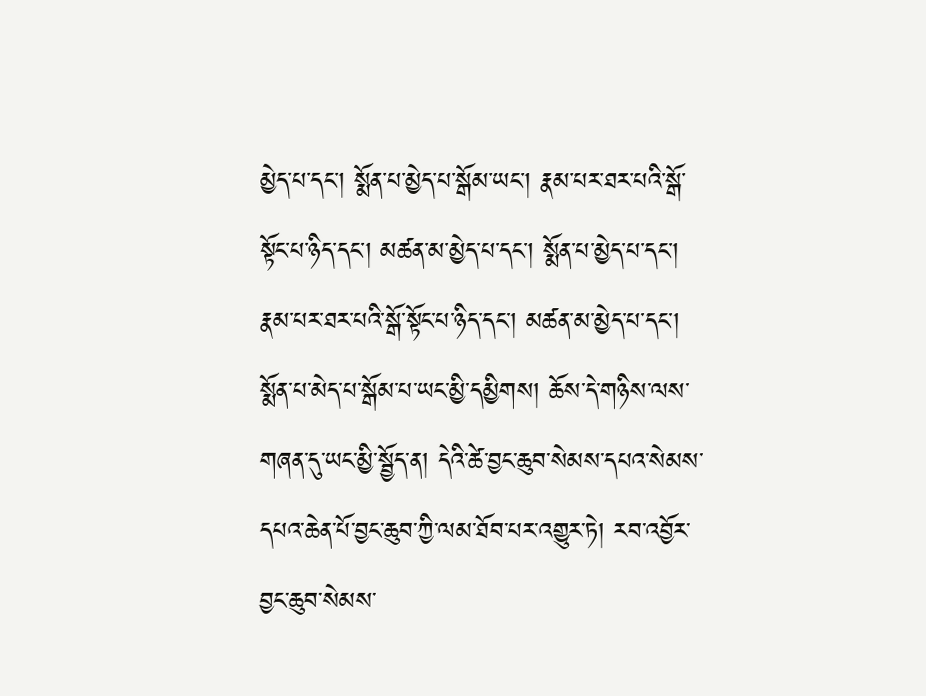མྱེད་པ་དང་། སྨོན་པ་མྱེད་པ་སྒོམ་ཡང་། རྣམ་པར་ཐར་པའི་སྒོ་སྟོང་པ་ཉིད་དང་། མཚན་མ་མྱེད་པ་དང་། སྨོན་པ་མྱེད་པ་དང་། རྣམ་པར་ཐར་པའི་སྒོ་སྟོང་པ་ཉིད་དང་། མཚན་མ་མྱེད་པ་དང་། སྨོན་པ་མེད་པ་སྒོམ་པ་ཡང་མྱི་དམྱིགས། ཆོས་དེ་གཉིས་ལས་གཞན་དུ་ཡང་མྱི་སྦྱོད་ན། དེའི་ཚེ་བྱང་ཆུབ་སེམས་དཔའ་སེམས་དཔའ་ཆེན་པོ་བྱང་ཆུབ་ཀྱི་ལམ་ཐོབ་པར་འགྱུར་ཏེ། རབ་འབྱོར་བྱང་ཆུབ་སེམས་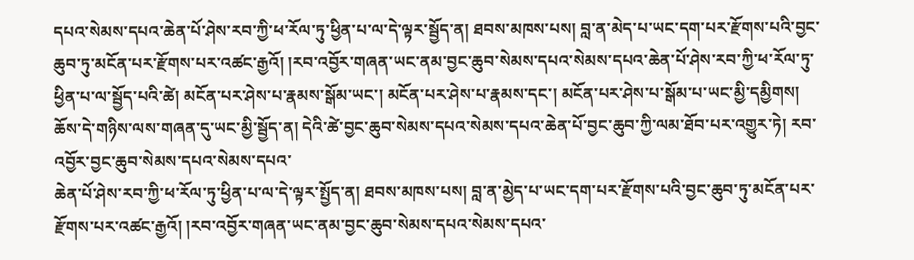དཔའ་སེམས་དཔའ་ཆེན་པོ་ཤེས་རབ་ཀྱི་ཕ་རོལ་ཏུ་ཕྱིན་པ་ལ་དེ་ལྟར་སྦྱོད་ན། ཐབས་མཁས་པས། བླ་ན་མེད་པ་ཡང་དག་པར་རྫོགས་པའི་བྱང་ཆུབ་ཏུ་མངོན་པར་རྫོགས་པར་འཚང་རྒྱའོ། །རབ་འབྱོར་གཞན་ཡང་ནམ་བྱང་ཆུབ་སེམས་དཔའ་སེམས་དཔའ་ཆེན་པོ་ཤེས་རབ་ཀྱི་ཕ་རོལ་ཏུ་ཕྱིན་པ་ལ་སྦྱོད་པའི་ཚེ། མངོན་པར་ཤེས་པ་རྣམས་སྒོམ་ཡང་། མངོན་པར་ཤེས་པ་རྣམས་དང་། མངོན་པར་ཤེས་པ་སྒོམ་པ་ཡང་མྱི་དམྱིགས། ཆོས་དེ་གཉིས་ལས་གཞན་དུ་ཡང་མྱི་སྦྱོད་ན། དེའི་ཚེ་བྱང་ཆུབ་སེམས་དཔའ་སེམས་དཔའ་ཆེན་པོ་བྱང་ཆུབ་ཀྱི་ལམ་ཐོབ་པར་འགྱུར་ཏེ། རབ་འབྱོར་བྱང་ཆུབ་སེམས་དཔའ་སེམས་དཔའ་
ཆེན་པོ་ཤེས་རབ་ཀྱི་ཕ་རོལ་ཏུ་ཕྱིན་པ་ལ་དེ་ལྟར་སྤྱོད་ན། ཐབས་མཁས་པས། བླ་ན་མྱེད་པ་ཡང་དག་པར་རྫོགས་པའི་བྱང་ཆུབ་ཏུ་མངོན་པར་རྫོགས་པར་འཚང་རྒྱའོ། །རབ་འབྱོར་གཞན་ཡང་ནམ་བྱང་ཆུབ་སེམས་དཔའ་སེམས་དཔའ་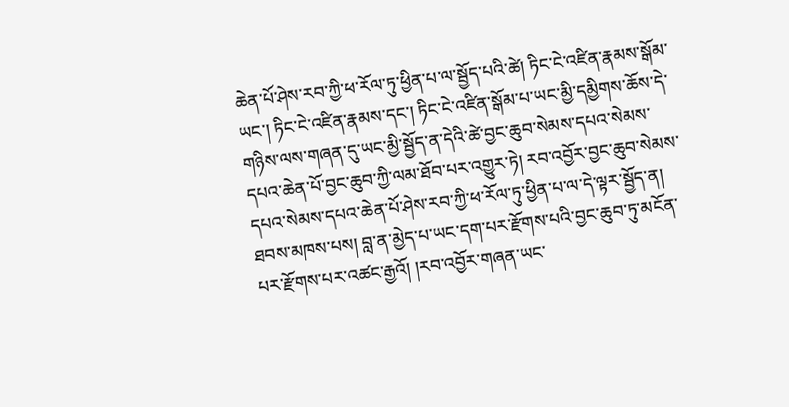ཆེན་པོ་ཤེས་རབ་ཀྱི་ཕ་རོལ་ཏུ་ཕྱིན་པ་ལ་སྦྱོད་པའི་ཚེ། ཏིང་ངེ་འཛིན་རྣམས་སྒོམ་ཡང་། ཏིང་ངེ་འཛིན་རྣམས་དང་། ཏིང་ངེ་འཛིན་སྒོམ་པ་ཡང་མྱི་དམྱིགས་ཆོས་དེ་གཉིས་ལས་གཞན་དུ་ཡང་མྱི་སྦྱོད་ན་དེའི་ཚེ་བྱང་ཆུབ་སེམས་དཔའ་སེམས་དཔའ་ཆེན་པོ་བྱང་ཆུབ་ཀྱི་ལམ་ཐོབ་པར་འགྱུར་ཏེ། རབ་འབྱོར་བྱང་ཆུབ་སེམས་དཔའ་སེམས་དཔའ་ཆེན་པོ་ཤེས་རབ་ཀྱི་ཕ་རོལ་ཏུ་ཕྱིན་པ་ལ་དེ་ལྟར་སྦྱོད་ན། ཐབས་མཁས་པས། བླ་ན་མྱེད་པ་ཡང་དག་པར་རྫོགས་པའི་བྱང་ཆུབ་ཏུ་མངོན་པར་རྫོགས་པར་འཚང་རྒྱའོ། །རབ་འབྱོར་གཞན་ཡང་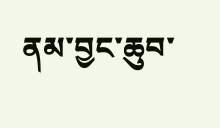ནམ་བྱང་ཆུབ་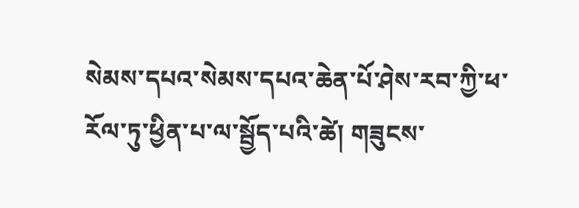སེམས་དཔའ་སེམས་དཔའ་ཆེན་པོ་ཤེས་རབ་ཀྱི་ཕ་རོལ་ཏུ་ཕྱིན་པ་ལ་སྦྱོད་པའི་ཚེ། གཟུངས་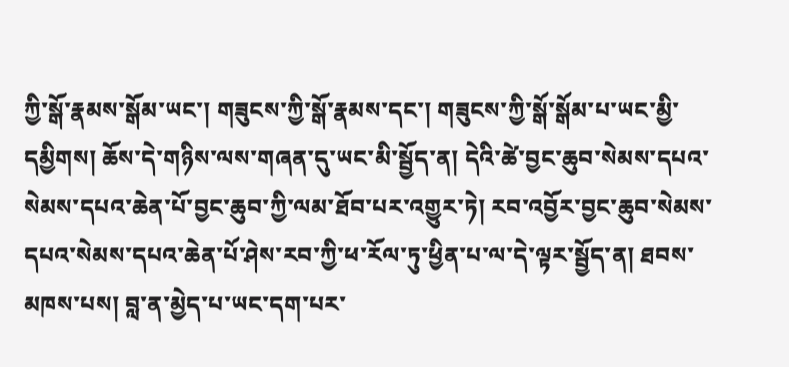ཀྱི་སྒོ་རྣམས་སྒོམ་ཡང་། གཟུངས་ཀྱི་སྒོ་རྣམས་དང་། གཟུངས་ཀྱི་སྒོ་སྒོམ་པ་ཡང་མྱི་དམྱིགས། ཆོས་དེ་གཉིས་ལས་གཞན་དུ་ཡང་མི་སྦྱོད་ན། དེའི་ཚེ་བྱང་ཆུབ་སེམས་དཔའ་སེམས་དཔའ་ཆེན་པོ་བྱང་ཆུབ་ཀྱི་ལམ་ཐོབ་པར་འགྱུར་ཏེ། རབ་འབྱོར་བྱང་ཆུབ་སེམས་དཔའ་སེམས་དཔའ་ཆེན་པོ་ཤེས་རབ་ཀྱི་ཕ་རོལ་ཏུ་ཕྱིན་པ་ལ་དེ་ལྟར་སྦྱོད་ན། ཐབས་མཁས་པས། བླ་ན་མྱེད་པ་ཡང་དག་པར་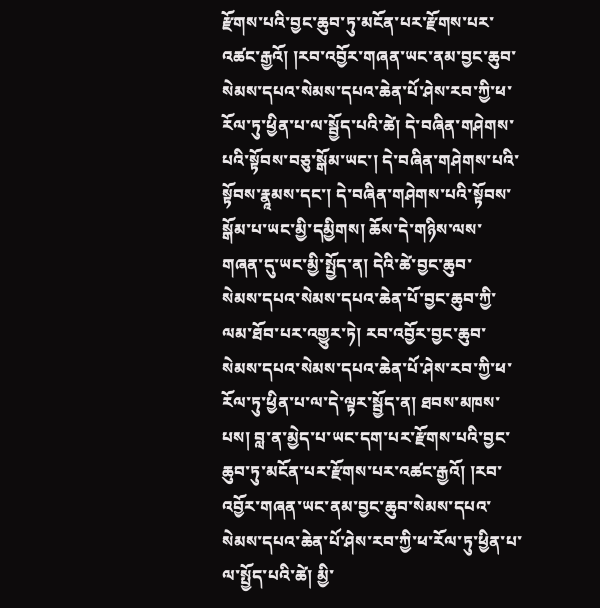རྫོགས་པའི་བྱང་ཆུབ་ཏུ་མངོན་པར་རྫོགས་པར་འཚང་རྒྱའོ། །རབ་འབྱོར་གཞན་ཡང་ནམ་བྱང་ཆུབ་སེམས་དཔའ་སེམས་དཔའ་ཆེན་པོ་ཤེས་རབ་ཀྱི་ཕ་རོལ་ཏུ་ཕྱིན་པ་ལ་སྦྱོད་པའི་ཚེ། དེ་བཞིན་གཤེགས་པའི་སྟོབས་བཅུ་སྒོམ་ཡང་། དེ་བཞིན་གཤེགས་པའི་སྟོབས་རྣཱམས་དང་། དེ་བཞིན་གཤེགས་པའི་སྟོབས་སྒོམ་པ་ཡང་མྱི་དམྱིགས། ཆོས་དེ་གཉིས་ལས་གཞན་དུ་ཡང་མྱི་སྤྱོད་ན། དེའི་ཚེ་བྱང་ཆུབ་
སེམས་དཔའ་སེམས་དཔའ་ཆེན་པོ་བྱང་ཆུབ་ཀྱི་ལམ་ཐོབ་པར་འགྱུར་ཏེ། རབ་འབྱོར་བྱང་ཆུབ་སེམས་དཔའ་སེམས་དཔའ་ཆེན་པོ་ཤེས་རབ་ཀྱི་ཕ་རོལ་ཏུ་ཕྱིན་པ་ལ་དེ་ལྟར་སྦྱོད་ན། ཐབས་མཁས་པས། བླ་ན་མྱེད་པ་ཡང་དག་པར་རྫོགས་པའི་བྱང་ཆུབ་ཏུ་མངོན་པར་རྫོགས་པར་འཚང་རྒྱའོ། །རབ་འབྱོར་གཞན་ཡང་ནམ་བྱང་ཆུབ་སེམས་དཔའ་སེམས་དཔའ་ཆེན་པོ་ཤེས་རབ་ཀྱི་ཕ་རོལ་ཏུ་ཕྱིན་པ་ལ་སྤྱོད་པའི་ཚེ། མྱི་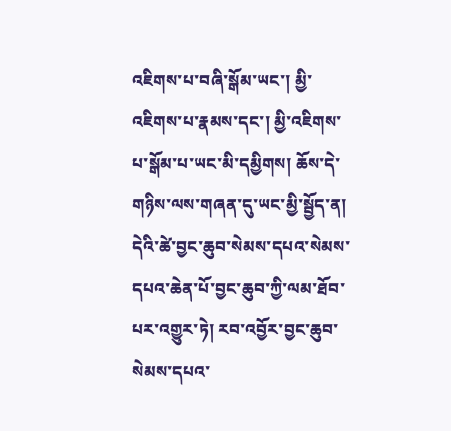འཇིགས་པ་བཞི་སྒོམ་ཡང་། མྱི་འཇིགས་པ་རྣམས་དང་། མྱི་འཇིགས་པ་སྒོམ་པ་ཡང་མི་དམྱིགས། ཆོས་དེ་གཉིས་ལས་གཞན་དུ་ཡང་མྱི་སྦྱོད་ན། དེའི་ཚེ་བྱང་ཆུབ་སེམས་དཔའ་སེམས་དཔའ་ཆེན་པོ་བྱང་ཆུབ་ཀྱི་ལམ་ཐོབ་པར་འགྱུར་ཏེ། རབ་འབྱོར་བྱང་ཆུབ་སེམས་དཔའ་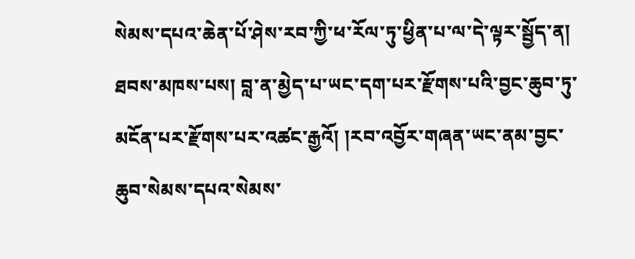སེམས་དཔའ་ཆེན་པོ་ཤེས་རབ་ཀྱི་ཕ་རོལ་ཏུ་ཕྱིན་པ་ལ་དེ་ལྟར་སྦྱོད་ན། ཐབས་མཁས་པས། བླ་ན་མྱེད་པ་ཡང་དག་པར་རྫོགས་པའི་བྱང་ཆུབ་ཏུ་མངོན་པར་རྫོགས་པར་འཚང་རྒྱའོ། །རབ་འབྱོར་གཞན་ཡང་ནམ་བྱང་ཆུབ་སེམས་དཔའ་སེམས་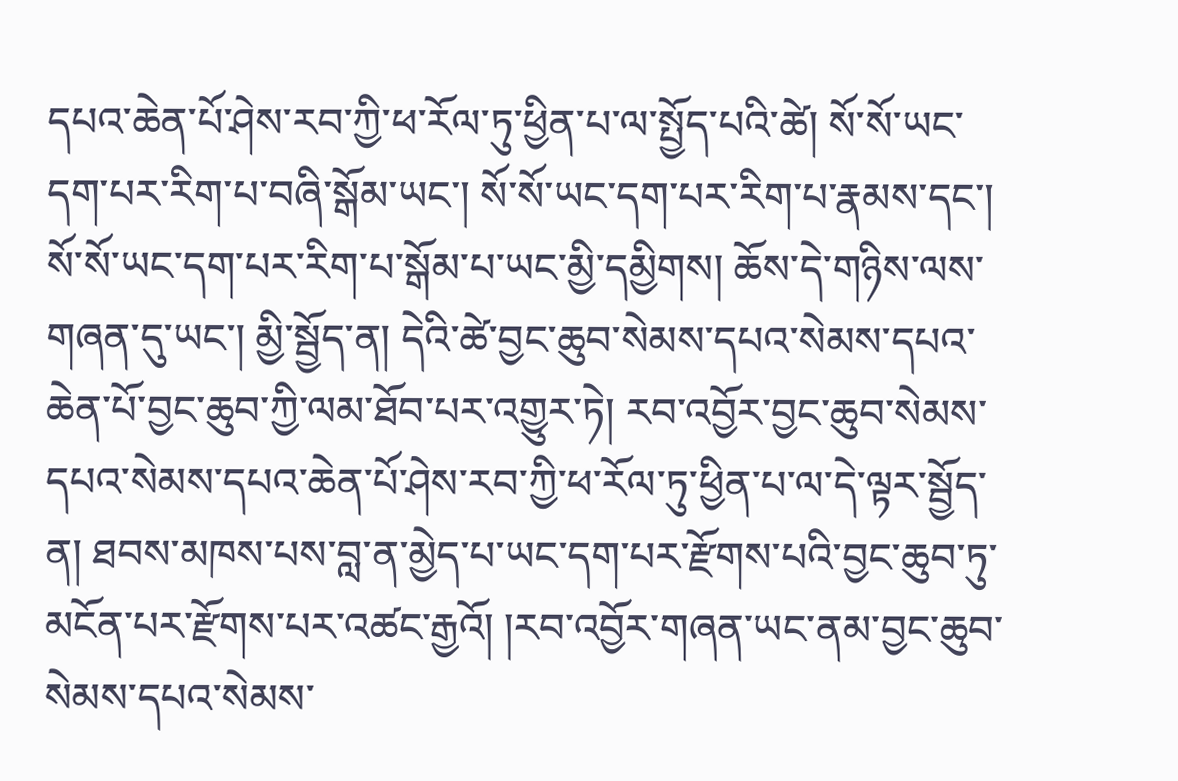དཔའ་ཆེན་པོ་ཤེས་རབ་ཀྱི་ཕ་རོལ་ཏུ་ཕྱིན་པ་ལ་སྤྱོད་པའི་ཚེ། སོ་སོ་ཡང་དག་པར་རིག་པ་བཞི་སྒོམ་ཡང་། སོ་སོ་ཡང་དག་པར་རིག་པ་རྣམས་དང་། སོ་སོ་ཡང་དག་པར་རིག་པ་སྒོམ་པ་ཡང་མྱི་དམྱིགས། ཆོས་དེ་གཉིས་ལས་གཞན་དུ་ཡང་། མྱི་སྦྱོད་ན། དེའི་ཚེ་བྱང་ཆུབ་སེམས་དཔའ་སེམས་དཔའ་ཆེན་པོ་བྱང་ཆུབ་ཀྱི་ལམ་ཐོབ་པར་འགྱུར་ཏེ། རབ་འབྱོར་བྱང་ཆུབ་སེམས་དཔའ་སེམས་དཔའ་ཆེན་པོ་ཤེས་རབ་ཀྱི་ཕ་རོལ་ཏུ་ཕྱིན་པ་ལ་དེ་ལྟར་སྦྱོད་ན། ཐབས་མཁས་པས་བླ་ན་མྱེད་པ་ཡང་དག་པར་རྫོགས་པའི་བྱང་ཆུབ་ཏུ་མངོན་པར་རྫོགས་པར་འཚང་རྒྱའོ། །རབ་འབྱོར་གཞན་ཡང་ནམ་བྱང་ཆུབ་སེམས་དཔའ་སེམས་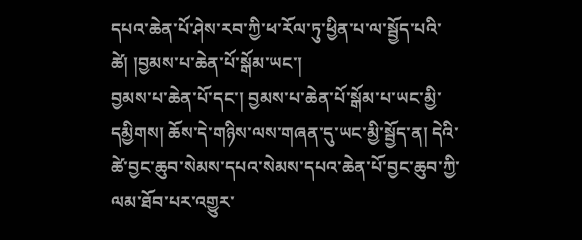དཔའ་ཆེན་པོ་ཤེས་རབ་ཀྱི་ཕ་རོལ་ཏུ་ཕྱིན་པ་ལ་སྦྱོད་པའི་ཚེ། །བྱམས་པ་ཆེན་པོ་སྒོམ་ཡང་།
བྱམས་པ་ཆེན་པོ་དང་། བྱམས་པ་ཆེན་པོ་སྒོམ་པ་ཡང་མྱི་དམྱིགས། ཆོས་དེ་གཉིས་ལས་གཞན་དུ་ཡང་མྱི་སྦྱོད་ན། དེའི་ཚེ་བྱང་ཆུབ་སེམས་དཔའ་སེམས་དཔའ་ཆེན་པོ་བྱང་ཆུབ་ཀྱི་ལམ་ཐོབ་པར་འགྱུར་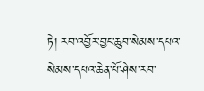ཏེ། རབ་འབྱོར་བྱང་ཆུབ་སེམས་དཔའ་སེམས་དཔའ་ཆེན་པོ་ཤེས་རབ་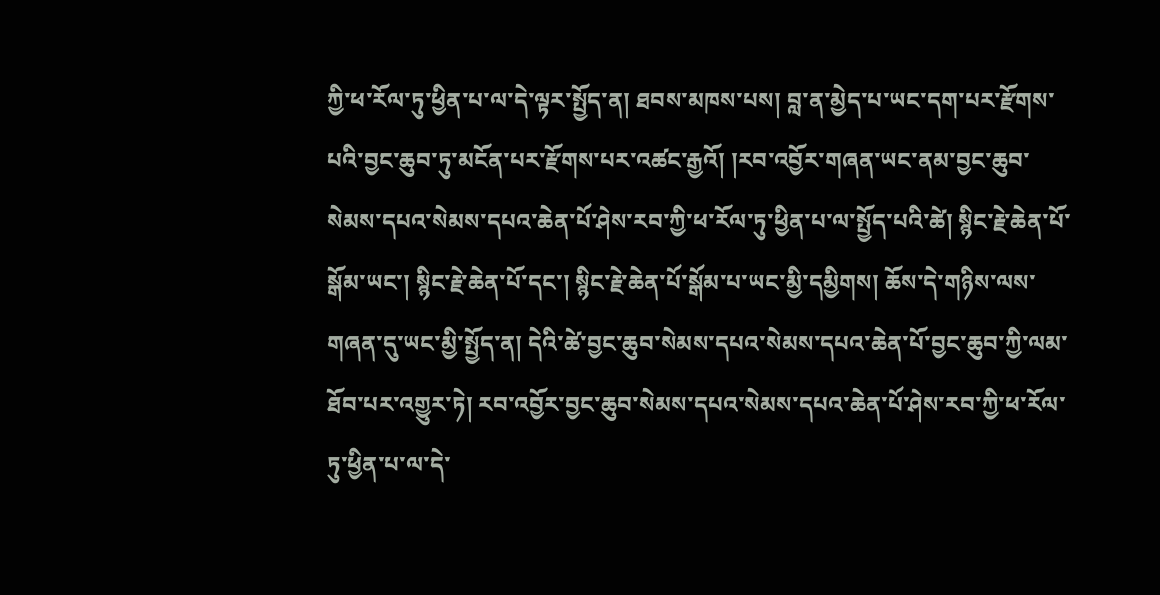ཀྱི་ཕ་རོལ་ཏུ་ཕྱིན་པ་ལ་དེ་ལྟར་སྤྱོད་ན། ཐབས་མཁས་པས། བླ་ན་མྱེད་པ་ཡང་དག་པར་རྫོགས་པའི་བྱང་ཆུབ་ཏུ་མངོན་པར་རྫོགས་པར་འཚང་རྒྱའོ། །རབ་འབྱོར་གཞན་ཡང་ནམ་བྱང་ཆུབ་སེམས་དཔའ་སེམས་དཔའ་ཆེན་པོ་ཤེས་རབ་ཀྱི་ཕ་རོལ་ཏུ་ཕྱིན་པ་ལ་སྤྱོད་པའི་ཚེ། སྙིང་རྗེ་ཆེན་པོ་སྒོམ་ཡང་། སྙིང་རྗེ་ཆེན་པོ་དང་། སྙིང་རྗེ་ཆེན་པོ་སྒོམ་པ་ཡང་མྱི་དམྱིགས། ཆོས་དེ་གཉིས་ལས་གཞན་དུ་ཡང་མྱི་སྤྱོད་ན། དེའི་ཚེ་བྱང་ཆུབ་སེམས་དཔའ་སེམས་དཔའ་ཆེན་པོ་བྱང་ཆུབ་ཀྱི་ལམ་ཐོབ་པར་འགྱུར་ཏེ། རབ་འབྱོར་བྱང་ཆུབ་སེམས་དཔའ་སེམས་དཔའ་ཆེན་པོ་ཤེས་རབ་ཀྱི་ཕ་རོལ་ཏུ་ཕྱིན་པ་ལ་དེ་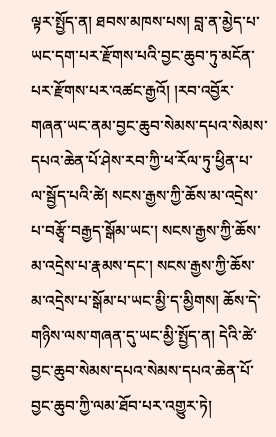ལྟར་སྤྱོད་ན། ཐབས་མཁས་པས། བླ་ན་མྱེད་པ་ཡང་དག་པར་རྫོགས་པའི་བྱང་ཆུབ་ཏུ་མངོན་པར་རྫོགས་པར་འཚང་རྒྱའོ། །རབ་འབྱོར་གཞན་ཡང་ནམ་བྱང་ཆུབ་སེམས་དཔའ་སེམས་དཔའ་ཆེན་པོ་ཤེས་རབ་ཀྱི་ཕ་རོལ་ཏུ་ཕྱིན་པ་ལ་སྦྱོད་པའི་ཚེ། སངས་རྒྱས་ཀྱི་ཆོས་མ་འདྲེས་པ་བརྩྭོ་བརྒྱད་སྒོམ་ཡང་། སངས་རྒྱས་ཀྱི་ཆོས་མ་འདྲེས་པ་རྣམས་དང་། སངས་རྒྱས་ཀྱི་ཆོས་མ་འདྲེས་པ་སྒོམ་པ་ཡང་མྱི་ད་མྱིགས། ཆོས་དེ་གཉིས་ལས་གཞན་དུ་ཡང་མྱི་སྤྱོད་ན། དེའི་ཚེ་བྱང་ཆུབ་སེམས་དཔའ་སེམས་དཔའ་ཆེན་པོ་བྱང་ཆུབ་ཀྱི་ལམ་ཐོབ་པར་འགྱུར་ཏེ།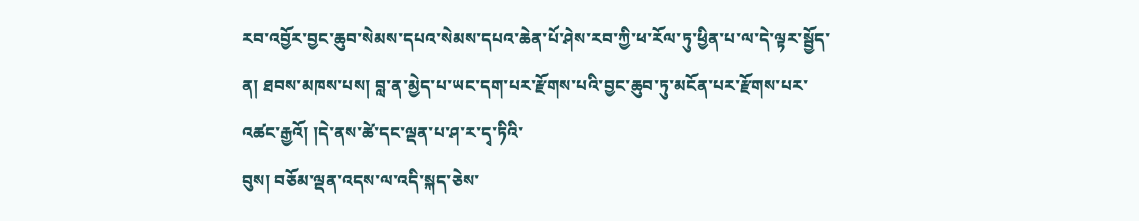རབ་འབྱོར་བྱང་ཆུབ་སེམས་དཔའ་སེམས་དཔའ་ཆེན་པོ་ཤེས་རབ་ཀྱི་ཕ་རོལ་ཏུ་ཕྱིན་པ་ལ་དེ་ལྟར་སྦྱོད་ན། ཐབས་མཁས་པས། བླ་ན་མྱེད་པ་ཡང་དག་པར་རྫོགས་པའི་བྱང་ཆུབ་ཏུ་མངོན་པར་རྫོགས་པར་འཚང་རྒྱའོ། །དེ་ནས་ཚེ་དང་ལྡན་པ་ཤ་ར་དྭ་ཏིའི་
བུས། བཅོམ་ལྡན་འདས་ལ་འདི་སྐད་ཅེས་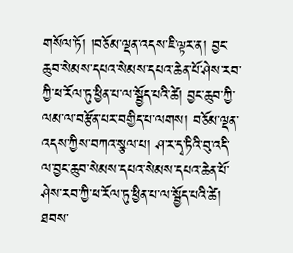གསོལ་ཏོ། །བཅོམ་ལྡན་འདས་ཇི་ལྟར་ན། བྱང་ཆུབ་སེམས་དཔའ་སེམས་དཔའ་ཆེན་པོ་ཤེས་རབ་ཀྱི་ཕ་རོལ་ཏུ་ཕྱིན་པ་ལ་སྦྱོད་པའི་ཚེ། བྱང་ཆུབ་ཀྱི་ལམ་ལ་བརྩོན་པར་བགྱིད་པ་ལགས། བཅོམ་ལྡན་འདས་ཀྱིས་བཀའ་སྩལ་པ། ཤ་ར་དྭ་ཏིའི་བུ་འདི་ལ་བྱང་ཆུབ་སེམས་དཔའ་སེམས་དཔའ་ཆེན་པོ་ཤེས་རབ་ཀྱི་ཕ་རོལ་ཏུ་ཕྱིན་པ་ལ་སྦྱོད་པའི་ཚེ། ཐབས་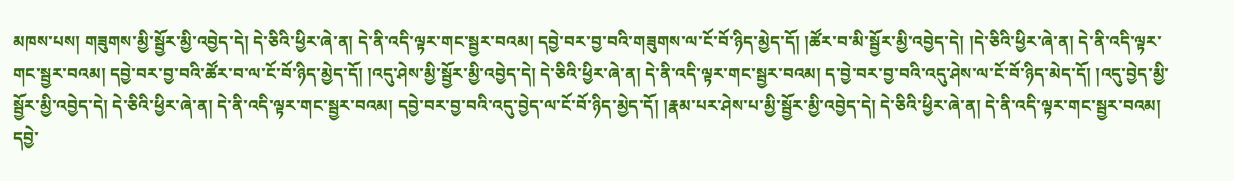མཁས་པས། གཟུགས་མྱི་སྦྱོར་མྱི་འབྱེད་དེ། དེ་ཅིའི་ཕྱིར་ཞེ་ན། དེ་ནི་འདི་ལྟར་གང་སྦྱར་བའམ། དབྱེ་བར་བྱ་བའི་གཟུགས་ལ་ངོ་བོ་ཉིད་མྱེད་དོ། །ཚོར་བ་མི་སྦྱོར་མྱི་འབྱེད་དེ། །དེ་ཅིའི་ཕྱིར་ཞེ་ན། དེ་ནི་འདི་ལྟར་གང་སྦྱར་བའམ། དབྱེ་བར་བྱ་བའི་ཚོར་བ་ལ་ངོ་བོ་ཉིད་མྱེད་དོ། །འདུ་ཤེས་མྱི་སྦྱོར་མྱི་འབྱེད་དེ། དེ་ཅིའི་ཕྱིར་ཞེ་ན། དེ་ནི་འདི་ལྟར་གང་སྦྱར་བའམ། ད་བྱེ་བར་བྱ་བའི་འདུ་ཤེས་ལ་ངོ་བོ་ཉིད་མེད་དོ། །འདུ་བྱེད་མྱི་སྦྱོར་མྱི་འབྱེད་དེ། དེ་ཅིའི་ཕྱིར་ཞེ་ན། དེ་ནི་འདི་ལྟར་གང་སྦྱར་བའམ། དབྱེ་བར་བྱ་བའི་འདུ་བྱེད་ལ་ངོ་བོ་ཉིད་མྱེད་དོ། །རྣམ་པར་ཤེས་པ་མྱི་སྦྱོར་མྱི་འབྱེད་དེ། དེ་ཅིའི་ཕྱིར་ཞེ་ན། དེ་ནི་འདི་ལྟར་གང་སྦྱར་བའམ། དབྱེ་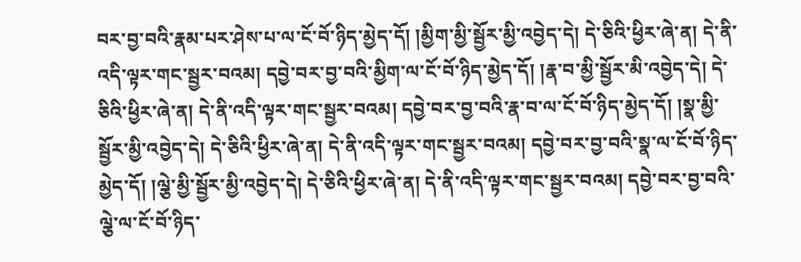བར་བྱ་བའི་རྣམ་པར་ཤེས་པ་ལ་ངོ་བོ་ཉིད་མྱེད་དོ། །མྱིག་མྱི་སྦྱོར་མྱི་འབྱེད་དེ། དེ་ཅིའི་ཕྱིར་ཞེ་ན། དེ་ནི་འདི་ལྟར་གང་སྦྱར་བའམ། དབྱེ་བར་བྱ་བའི་མྱིག་ལ་ངོ་བོ་ཉིད་མྱེད་དོ། །རྣ་བ་མྱི་སྦྱོར་མི་འབྱེད་དེ། དེ་ཅིའི་ཕྱིར་ཞེ་ན། དེ་ནི་འདི་ལྟར་གང་སྦྱར་བའམ། དབྱེ་བར་བྱ་བའི་རྣ་བ་ལ་ངོ་བོ་ཉིད་མྱེད་དོ། །སྣ་མྱི་སྦྱོར་མྱི་འབྱེད་དེ། དེ་ཅིའི་ཕྱིར་ཞེ་ན། དེ་ནི་འདི་ལྟར་གང་སྦྱར་བའམ། དབྱེ་བར་བྱ་བའི་སྣ་ལ་ངོ་བོ་ཉིད་མྱེད་དོ། །ལྕེ་མྱི་སྦྱོར་མྱི་འབྱེད་དེ། དེ་ཅིའི་ཕྱིར་ཞེ་ན། དེ་ནི་འདི་ལྟར་གང་སྦྱར་བའམ། དབྱེ་བར་བྱ་བའི་ལྕེ་ལ་ངོ་བོ་ཉིད་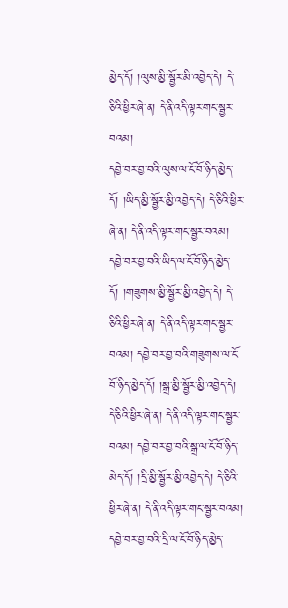མྱེད་དོ། །ལུས་མྱི་སྦྱོར་མི་འབྱེད་དེ། དེ་ཅིའི་ཕྱིར་ཞེ་ན། དེ་ནི་འདི་ལྟར་གང་སྦྱར་བའམ།
དབྱེ་བར་བྱ་བའི་ལུས་ལ་ངོ་བོ་ཉིད་མྱེད་དོ། །ཡིད་མྱི་སྦྱོར་མྱི་འབྱེད་དེ། དེ་ཅིའི་ཕྱིར་ཞེ་ན། དེ་ནི་འདི་ལྟར་གང་སྦྱར་བའམ། དབྱེ་བར་བྱ་བའི་ཡིད་ལ་ངོ་བོ་ཉིད་མྱེད་དོ། །གཟུགས་མྱི་སྦྱོར་མྱི་འབྱེད་དེ། དེ་ཅིའི་ཕྱིར་ཞེ་ན། དེ་ནི་འདི་ལྟར་གང་སྦྱར་བའམ། དབྱེ་བར་བྱ་བའི་གཟུགས་ལ་ངོ་བོ་ཉིད་མྱེད་དོ། །སྒྲ་མྱི་སྦྱོར་མྱི་འབྱེད་དེ། དེ་ཅིའི་ཕྱིར་ཞེ་ན། དེ་ནི་འདི་ལྟར་གང་སྦྱར་བའམ། དབྱེ་བར་བྱ་བའི་སྒྲ་ལ་ངོ་བོ་ཉིད་མེད་དོ། །དྲི་མྱི་སྦྱོར་མྱི་འབྱེད་དེ། དེ་ཅིའི་ཕྱིར་ཞེ་ན། དེ་ནི་འདི་ལྟར་གང་སྦྱར་བའམ། དབྱེ་བར་བྱ་བའི་དྲི་ལ་ངོ་བོ་ཉིད་མྱེད་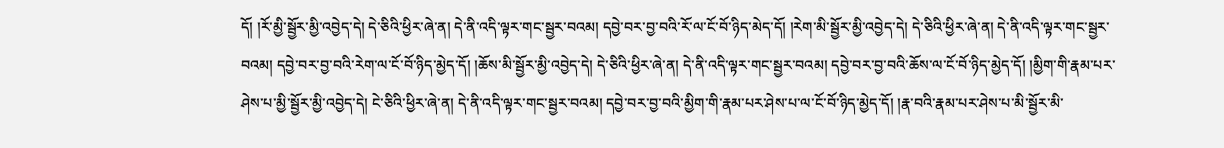དོ། །རོ་མྱི་སྦྱོར་མྱི་འབྱེད་དེ། དེ་ཅིའི་ཕྱིར་ཞེ་ན། དེ་ནི་འདི་ལྟར་གང་སྦྱར་བའམ། དབྱེ་བར་བྱ་བའི་རོ་ལ་ངོ་བོ་ཉིད་མེད་དོ། །རེག་མི་སྦྱོར་མྱི་འབྱེད་དེ། དེ་ཅིའི་ཕྱིར་ཞེ་ན། དེ་ནི་འདི་ལྟར་གང་སྦྱར་བའམ། དབྱེ་བར་བྱ་བའི་རེག་ལ་ངོ་བོ་ཉིད་མྱེད་དོ། །ཆོས་མི་སྦྱོར་མྱི་འབྱེད་དེ། དེ་ཅིའི་ཕྱིར་ཞེ་ན། དེ་ནི་འདི་ལྟར་གང་སྦྱར་བའམ། དབྱེ་བར་བྱ་བའི་ཆོས་ལ་ངོ་བོ་ཉིད་མྱེད་དོ། །མྱིག་གི་རྣམ་པར་ཤེས་པ་མྱི་སྦྱོར་མྱི་འབྱེད་དེ། ངེ་ཅིའི་ཕྱིར་ཞེ་ན། དེ་ནི་འདི་ལྟར་གང་སྦྱར་བའམ། དབྱེ་བར་བྱ་བའི་མྱིག་གི་རྣམ་པར་ཤེས་པ་ལ་ངོ་བོ་ཉིད་མྱེད་དོ། །རྣ་བའི་རྣམ་པར་ཤེས་པ་མི་སྦྱོར་མི་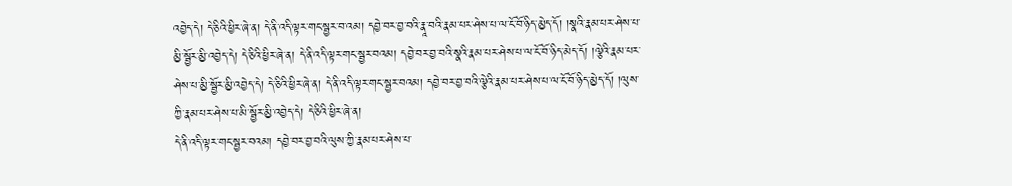འབྱེད་དེ། དེ་ཅིའི་ཕྱིར་ཞེ་ན། དེ་ནི་འདི་ལྟར་གང་སྦྱར་བ་འམ། དབྱེ་བར་བྱ་བའི་རྣཱ་བའི་རྣམ་པར་ཤེས་པ་ལ་ངོ་བོ་ཉིད་མྱེད་དོ། །སྣའི་རྣམ་པར་ཤེས་པ་མྱི་སྦྱོར་མྱི་འབྱེད་དེ། དེ་ཅིའི་ཕྱིར་ཞེ་ན། དེ་ནི་འདི་ལྟར་གང་སྦྱར་བའམ། དབྱེ་བར་བྱ་བའི་སྣའི་རྣམ་པར་ཤེས་པ་ལ་ངོ་བོ་ཉིད་མེད་དོ། །ལྕེའི་རྣམ་པར་ཤེས་པ་མྱི་སྦྱོར་མྱི་འབྱེད་དེ། དེ་ཅིའི་ཕྱིར་ཞེ་ན། དེ་ནི་འདི་ལྟར་གང་སྦྱར་བའམ། དབྱེ་བར་བྱ་བའི་ལྕེའི་རྣམ་པར་ཤེས་པ་ལ་ངོ་བོ་ཉིད་མྱེད་དོ། །ལུས་ཀྱི་རྣམ་པར་ཤེས་པ་མི་སྦྱོར་མྱི་འབྱེད་དེ། དེ་ཅིའི་ཕྱིར་ཞེ་ན།
དེ་ནི་འདི་ལྟར་གང་སྦྱར་བའམ། དབྱེ་བར་བྱ་བའི་ལུས་ཀྱི་རྣམ་པར་ཤེས་པ་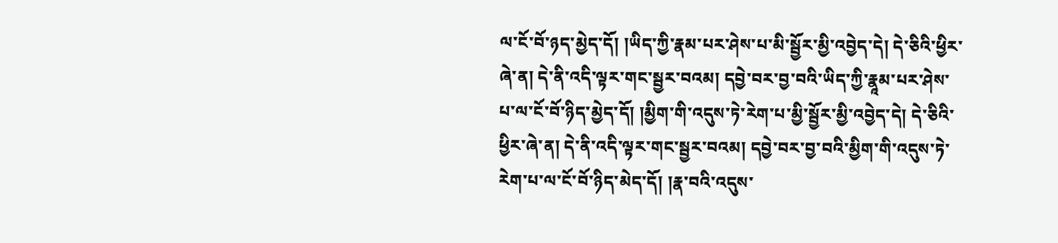ལ་ངོ་བོ་ཉད་མྱེད་དོ། །ཡིད་ཀྱི་རྣམ་པར་ཤེས་པ་མི་སྦྱོར་མྱི་འབྱེད་དེ། དེ་ཅིའི་ཕྱིར་ཞེ་ན། དེ་ནི་འདི་ལྟར་གང་སྦྱར་བའམ། དབྱེ་བར་བྱ་བའི་ཡིད་ཀྱི་རྣཱམ་པར་ཤེས་པ་ལ་ངོ་བོ་ཉིད་མྱེད་དོ། །མྱིག་གི་འདུས་ཏེ་རེག་པ་མྱི་སྦྱོར་མྱི་འབྱེད་དེ། དེ་ཅིའི་ཕྱིར་ཞེ་ན། དེ་ནི་འདི་ལྟར་གང་སྦྱར་བའམ། དབྱེ་བར་བྱ་བའི་མྱིག་གི་འདུས་ཏེ་རེག་པ་ལ་ངོ་བོ་ཉིད་མེད་དོ། །རྣ་བའི་འདུས་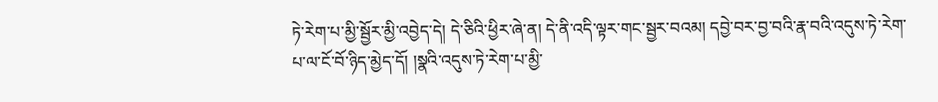ཏེ་རེག་པ་མྱི་སྦྱོར་མྱི་འབྱེད་དེ། དེ་ཅིའི་ཕྱིར་ཞེ་ན། དེ་ནི་འདི་ལྟར་གང་སྦྱར་བའམ། དབྱེ་བར་བྱ་བའི་རྣ་བའི་འདུས་ཏེ་རེག་པ་ལ་ངོ་བོ་ཉིད་མྱེད་དོ། །སྣའི་འདུས་ཏེ་རེག་པ་མྱི་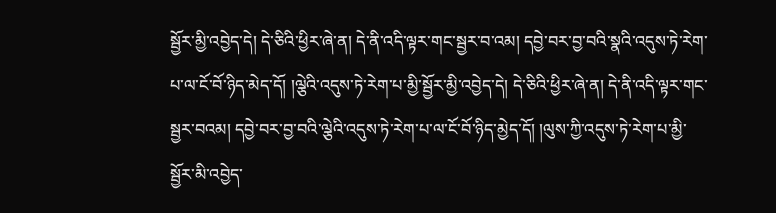སྦྱོར་མྱི་འབྱེད་དེ། དེ་ཅིའི་ཕྱིར་ཞེ་ན། དེ་ནི་འདི་ལྟར་གང་སྦྱར་བ་འམ། དབྱེ་བར་བྱ་བའི་སྣའི་འདུས་ཏེ་རེག་པ་ལ་ངོ་བོ་ཉིད་མེད་དོ། །ལྕེའི་འདུས་ཏེ་རེག་པ་མྱི་སྦྱོར་མྱི་འབྱེད་དེ། དེ་ཅིའི་ཕྱིར་ཞེ་ན། དེ་ནི་འདི་ལྟར་གང་སྦྱར་བའམ། དབྱེ་བར་བྱ་བའི་ལྕེའི་འདུས་ཏེ་རེག་པ་ལ་ངོ་བོ་ཉིད་མྱེད་དོ། །ལུས་ཀྱི་འདུས་ཏེ་རེག་པ་མྱི་སྦྱོར་མི་འབྱེད་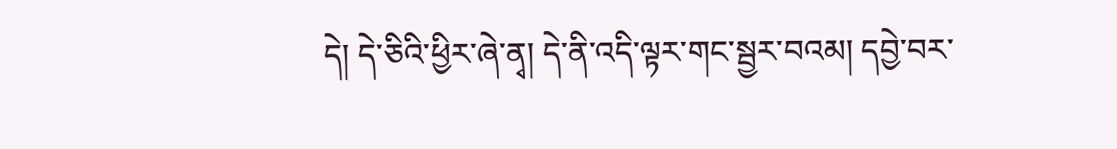དེ། དེ་ཅིའི་ཕྱིར་ཞེ་ནྭ། དེ་ནི་འདི་ལྟར་གང་སྦྱར་བའམ། དབྱེ་བར་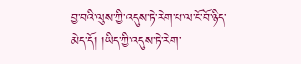བྱ་བའི་ལུས་ཀྱི་འདུས་ཏེ་རེག་པ་ལ་ངོ་བོ་ཉིད་མེད་དོ། །ཡིད་ཀྱི་འདུས་ཏེ་རེག་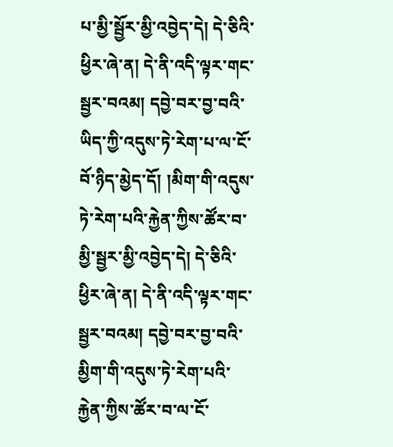པ་མྱི་སྦྱོར་མྱི་འབྱེད་དེ། དེ་ཅིའི་ཕྱིར་ཞེ་ན། དེ་ནི་འདི་ལྟར་གང་སྦྱར་བའམ། དབྱེ་བར་བྱ་བའི་ཡིད་ཀྱི་འདུས་ཏེ་རེག་པ་ལ་ངོ་བོ་ཉིད་མྱེད་དོ། །མིག་གི་འདུས་ཏེ་རེག་པའི་རྐྱེན་ཀྱིས་ཚོར་བ་མྱི་སྦྱར་མྱི་འབྱེད་དེ། དེ་ཅིའི་ཕྱིར་ཞེ་ན། དེ་ནི་འདི་ལྟར་གང་སྦྱར་བའམ། དབྱེ་བར་བྱ་བའི་མྱིག་གི་འདུས་ཏེ་རེག་པའི་རྐྱེན་ཀྱིས་ཚོར་བ་ལ་ངོ་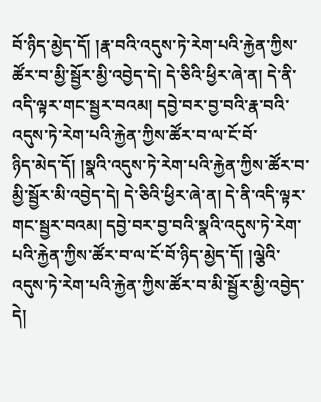བོ་ཉིད་མྱེད་དོ། །རྣ་བའི་འདུས་ཏེ་རེག་པའི་རྐྱེན་ཀྱིས་ཚོར་བ་མྱི་སྦྱོར་མྱི་འབྱེད་དེ། དེ་ཅིའི་ཕྱིར་ཞེ་ན། དེ་ནི་འདི་ལྟར་གང་སྦྱར་བའམ། དབྱེ་བར་བྱ་བའི་རྣ་བའི་འདུས་ཏེ་རེག་པའི་རྐྱེན་ཀྱིས་ཚོར་བ་ལ་ངོ་བོ་
ཉིད་མེད་དོ། །སྣའི་འདུས་ཏེ་རེག་པའི་རྐྱེན་ཀྱིས་ཚོར་བ་མྱི་སྦྱོར་མི་འབྱེད་དེ། དེ་ཅིའི་ཕྱིར་ཞེ་ན། དེ་ནི་འདི་ལྟར་གང་སྦྱར་བའམ། དབྱེ་བར་བྱ་བའི་སྣའི་འདུས་ཏེ་རེག་པའི་རྐྱེན་ཀྱིས་ཚོར་བ་ལ་ངོ་བོ་ཉིད་མྱེད་དོ། །ལྕེའི་འདུས་ཏེ་རེག་པའི་རྐྱེན་ཀྱིས་ཚོར་བ་མི་སྦྱོར་མྱི་འབྱེད་དེ།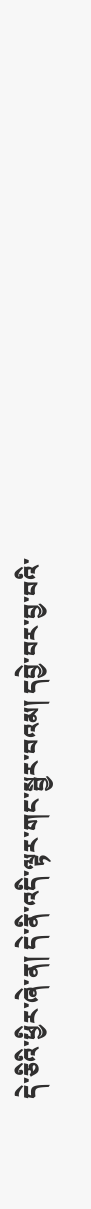དེ་ཅིའི་ཕྱིར་ཞེ་ན། དེ་ནི་འདི་ལྟར་གང་སྦྱར་བའམ། དབྱེ་བར་བྱ་བའི་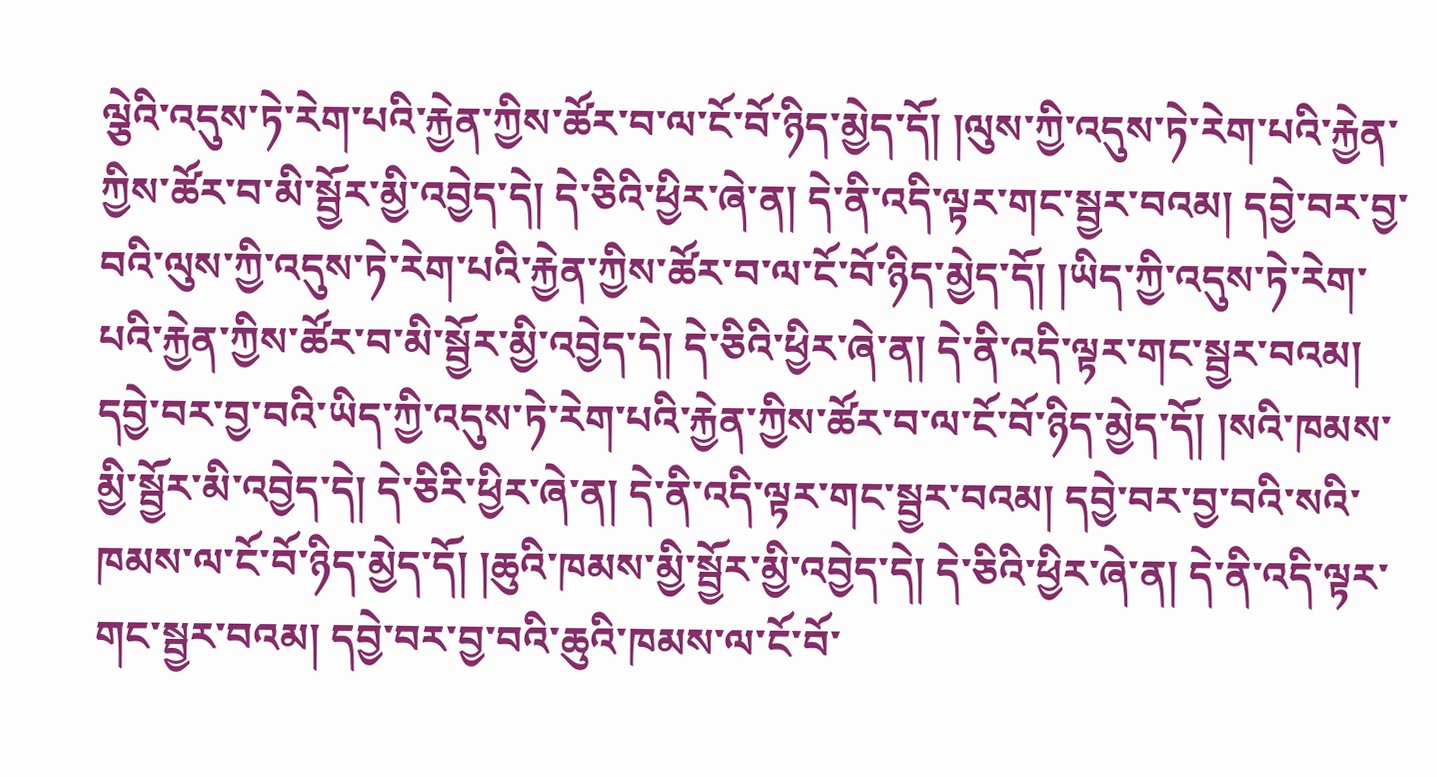ལྕེའི་འདུས་ཏེ་རེག་པའི་རྐྱེན་ཀྱིས་ཚོར་བ་ལ་ངོ་བོ་ཉིད་མྱེད་དོ། །ལུས་ཀྱི་འདུས་ཏེ་རེག་པའི་རྐྱེན་ཀྱིས་ཚོར་བ་མི་སྦྱོར་མྱི་འབྱེད་དེ། དེ་ཅིའི་ཕྱིར་ཞེ་ན། དེ་ནི་འདི་ལྟར་གང་སྦྱར་བའམ། དབྱེ་བར་བྱ་བའི་ལུས་ཀྱི་འདུས་ཏེ་རེག་པའི་རྐྱེན་ཀྱིས་ཚོར་བ་ལ་ངོ་བོ་ཉིད་མྱེད་དོ། །ཡིད་ཀྱི་འདུས་ཏེ་རེག་པའི་རྐྱེན་ཀྱིས་ཚོར་བ་མི་སྦྱོར་མྱི་འབྱེད་དེ། དེ་ཅིའི་ཕྱིར་ཞེ་ན། དེ་ནི་འདི་ལྟར་གང་སྦྱར་བའམ། དབྱེ་བར་བྱ་བའི་ཡིད་ཀྱི་འདུས་ཏེ་རེག་པའི་རྐྱེན་ཀྱིས་ཚོར་བ་ལ་ངོ་བོ་ཉིད་མྱེད་དོ། །སའི་ཁམས་མྱི་སྦྱོར་མི་འབྱེད་དེ། དེ་ཅིརི་ཕྱིར་ཞེ་ན། དེ་ནི་འདི་ལྟར་གང་སྦྱར་བའམ། དབྱེ་བར་བྱ་བའི་སའི་ཁམས་ལ་ངོ་བོ་ཉིད་མྱེད་དོ། །ཆུའི་ཁམས་མྱི་སྦྱོར་མྱི་འབྱེད་དེ། དེ་ཅིའི་ཕྱིར་ཞེ་ན། དེ་ནི་འདི་ལྟར་གང་སྦྱར་བའམ། དབྱེ་བར་བྱ་བའི་ཆུའི་ཁམས་ལ་ངོ་བོ་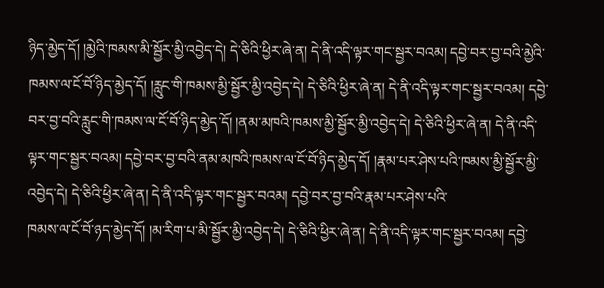ཉིད་མྱེད་དོ། །མྱེའི་ཁམས་མི་སྦྱོར་མྱི་འབྱེད་དེ། དེ་ཅིའི་ཕྱིར་ཞེ་ན། དེ་ནི་འདི་ལྟར་གང་སྦྱར་བའམ། དབྱེ་བར་བྱ་བའི་མྱེའི་ཁམས་ལ་ངོ་བོ་ཉིད་མྱེད་དོ། །རླུང་གི་ཁམས་མྱི་སྦྱོར་མྱི་འབྱེད་དེ། དེ་ཅིའི་ཕྱིར་ཞེ་ན། དེ་ནི་འདི་ལྟར་གང་སྦྱར་བའམ། དབྱེ་བར་བྱ་བའི་རླུང་གི་ཁམས་ལ་ངོ་བོ་ཉིད་མྱེད་དོ། །ནམ་མཁའི་ཁམས་མྱི་སྦྱོར་མྱི་འབྱེད་དེ། དེ་ཅིའི་ཕྱིར་ཞེ་ན། དེ་ནི་འདི་ལྟར་གང་སྦྱར་བའམ། དབྱེ་བར་བྱ་བའི་ནམ་མཁའི་ཁམས་ལ་ངོ་བོ་ཉིད་མྱེད་དོ། །རྣམ་པར་ཤེས་པའི་ཁམས་མྱི་སྦྱོར་མྱི་འབྱེད་དེ། དེ་ཅིའི་ཕྱིར་ཞེ་ན། དེ་ནི་འདི་ལྟར་གང་སྦྱར་བའམ། དབྱེ་བར་བྱ་བའི་རྣམ་པར་ཤེས་པའི་
ཁམས་ལ་ངོ་བོ་ཉད་མྱེད་དོ། །མ་རིག་པ་མི་སྦྱོར་མྱི་འབྱེད་དེ། དེ་ཅིའི་ཕྱིར་ཞེ་ན། དེ་ནི་འདི་ལྟར་གང་སྦྱར་བའམ། དབྱེ་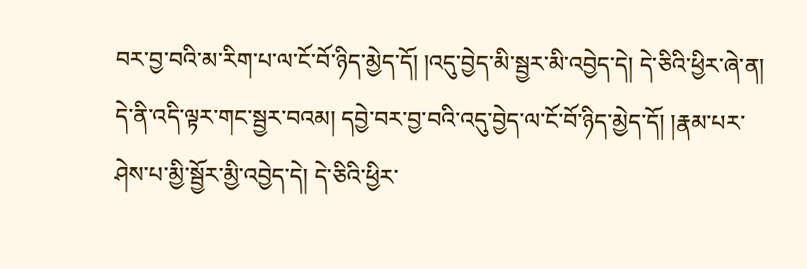བར་བྱ་བའི་མ་རིག་པ་ལ་ངོ་བོ་ཉིད་མྱེད་དོ། །འདུ་བྱེད་མི་སྦྱར་མི་འབྱེད་དེ། དེ་ཅིའི་ཕྱིར་ཞེ་ན། དེ་ནི་འདི་ལྟར་གང་སྦྱར་བའམ། དབྱེ་བར་བྱ་བའི་འདུ་བྱེད་ལ་ངོ་བོ་ཉིད་མྱེད་དོ། །རྣམ་པར་ཤེས་པ་མྱི་སྦྱོར་མྱི་འབྱེད་དེ། དེ་ཅིའི་ཕྱིར་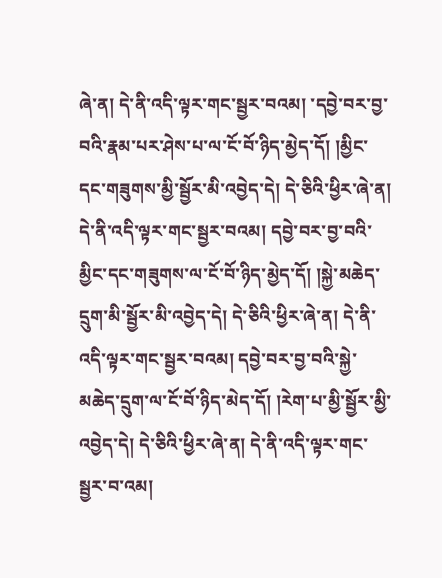ཞེ་ན། དེ་ནི་འདི་ལྟར་གང་སྦྱར་བའམ། ་དབྱེ་བར་བྱ་བའི་རྣམ་པར་ཤེས་པ་ལ་ངོ་བོ་ཉིད་མྱེད་དོ། །མྱིང་དང་གཟུགས་མྱི་སྦྱོར་མི་འབྱེད་དེ། དེ་ཅིའི་ཕྱིར་ཞེ་ན། དེ་ནི་འདི་ལྟར་གང་སྦྱར་བའམ། དབྱེ་བར་བྱ་བའི་མྱིང་དང་གཟུགས་ལ་ངོ་བོ་ཉིད་མྱེད་དོ། །སྐྱེ་མཆེད་དྲུག་མི་སྦྱོར་མི་འབྱེད་དེ། དེ་ཅིའི་ཕྱིར་ཞེ་ན། དེ་ནི་འདི་ལྟར་གང་སྦྱར་བའམ། དབྱེ་བར་བྱ་བའི་སྐྱེ་མཆེད་དྲུག་ལ་ངོ་བོ་ཉིད་མེད་དོ། །རེག་པ་མྱི་སྦྱོར་མྱི་འབྱེད་དེ། དེ་ཅིའི་ཕྱིར་ཞེ་ན། དེ་ནི་འདི་ལྟར་གང་སྦྱར་བ་འམ།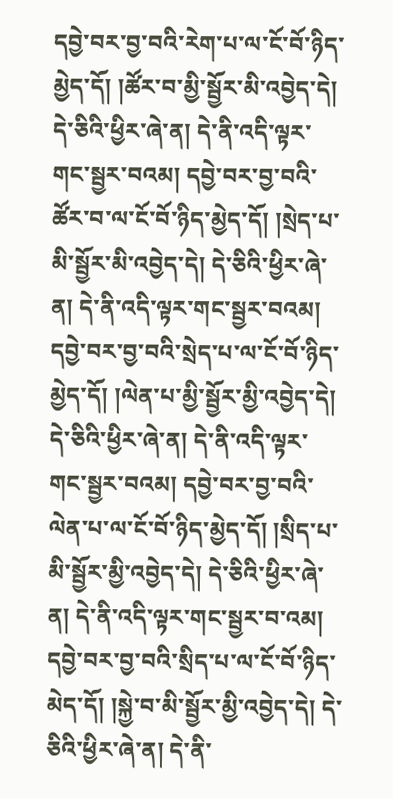དབྱེ་བར་བྱ་བའི་རེག་པ་ལ་ངོ་བོ་ཉིད་མྱེད་དོ། །ཚོར་བ་མྱི་སྦྱོར་མི་འབྱེད་དེ། དེ་ཅིའི་ཕྱིར་ཞེ་ན། དེ་ནི་འདི་ལྟར་གང་སྦྱར་བའམ། དབྱེ་བར་བྱ་བའི་ཚོར་བ་ལ་ངོ་བོ་ཉིད་མྱེད་དོ། །སྲེད་པ་མི་སྦྱོར་མི་འབྱེད་དེ། དེ་ཅིའི་ཕྱིར་ཞེ་ན། དེ་ནི་འདི་ལྟར་གང་སྦྱར་བའམ། དབྱེ་བར་བྱ་བའི་སྲེད་པ་ལ་ངོ་བོ་ཉིད་མྱེད་དོ། །ལེན་པ་མྱི་སྦྱོར་མྱི་འབྱེད་དེ། དེ་ཅིའི་ཕྱིར་ཞེ་ན། དེ་ནི་འདི་ལྟར་གང་སྦྱར་བའམ། དབྱེ་བར་བྱ་བའི་ལེན་པ་ལ་ངོ་བོ་ཉིད་མྱེད་དོ། །སྲིད་པ་མི་སྦྱོར་མྱི་འབྱེད་དེ། དེ་ཅིའི་ཕྱིར་ཞེ་ན། དེ་ནི་འདི་ལྟར་གང་སྦྱར་བ་འམ། དབྱེ་བར་བྱ་བའི་སྲིད་པ་ལ་ངོ་བོ་ཉིད་མེད་དོ། །སྐྱེ་བ་མི་སྦྱོར་མྱི་འབྱེད་དེ། དེ་ཅིའི་ཕྱིར་ཞེ་ན། དེ་ནི་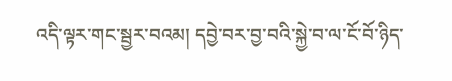འདི་ལྟར་གང་སྦྱར་བའམ། དབྱེ་བར་བྱ་བའི་སྐྱེ་བ་ལ་ངོ་བོ་ཉིད་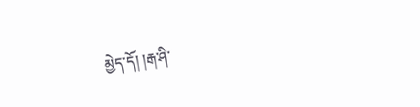མྱེད་དོ། །རྒ་ཤི་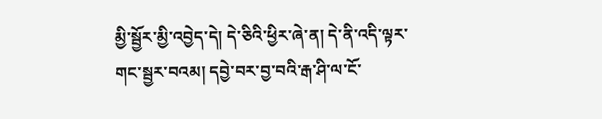མྱི་སྦྱོར་མྱི་འབྱེད་དེ། དེ་ཅིའི་ཕྱིར་ཞེ་ན། དེ་ནི་འདི་ལྟར་གང་སྦྱར་བའམ། དབྱེ་བར་བྱ་བའི་རྒ་ཤི་ལ་ངོ་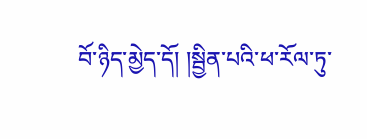བོ་ཉིད་མྱེད་དོ། །སྦྱིན་པའི་ཕ་རོལ་ཏུ་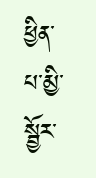ཕྱིན་པ་མྱི་སྦྱོར་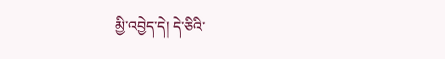མྱི་འབྱེད་དེ། དེ་ཅིའི་